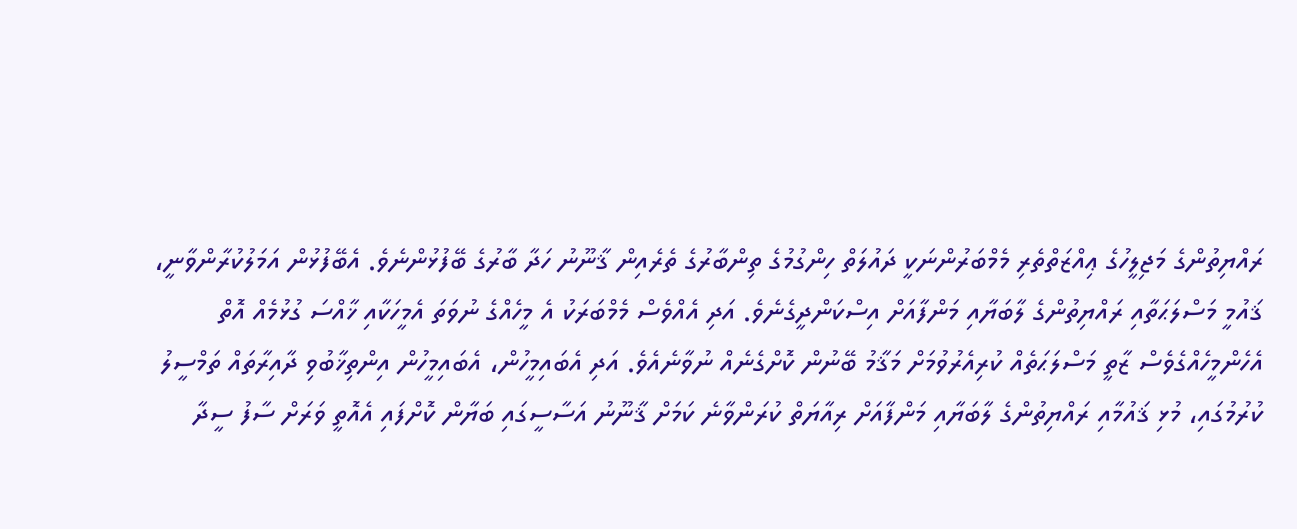ރައްޔިތުންގެ މަޖިލީހުގެ ޢިއްޒަތްތެރި މެމްބަރުންނަކީ ދައުލަތް ހިންގުމުގެ ތިންބާރުގެ ތެރެއިން ޤާނޫނު ހަދާ ބާރުގެ ބޭފުޅުންނެވެ. އެބޭފުޅުން އަމަލުކުރާންވާނީ، ޤައުމީ މަސްލަޙަތާއި ރައްޔިތުންގެ ލާބަޔާއި މަންފާއަށް އިސްކަންދީގެނެވެ. އަދި އެއްވެސް މެމްބަރަކު އެ މީހެއްގެ ނުވަތަ އެމީހަކާއި ޚާއްސަ ގުޅުމެއް އޮތް އެހެންމީހެއްގެވެސް ޒާތީ މަސްލަޙަތެއް ކުރިއެރުވުމަށް މަޤާމު ބޭނުން ކޮށްގެނެއް ނުވާނެއެވެ. އަދި އެބައިމީހުން، އެބައިމީހުން އިންތިޚާބުވި ދާއިރާތައް ތަމްސީލު ކުރުމުގައި، މުޅި ޤައުމާއި ރައްޔިތުންގެ ލާބަޔާއި މަންފާއަށް ރިއާޔަތް ކުރަންވާނެ ކަމަށް ޤާނޫނު އަސާސީގައި ބަޔާން ކޮށްފައި އެއޮތީ ވަރަށް ސާފު ސީދާ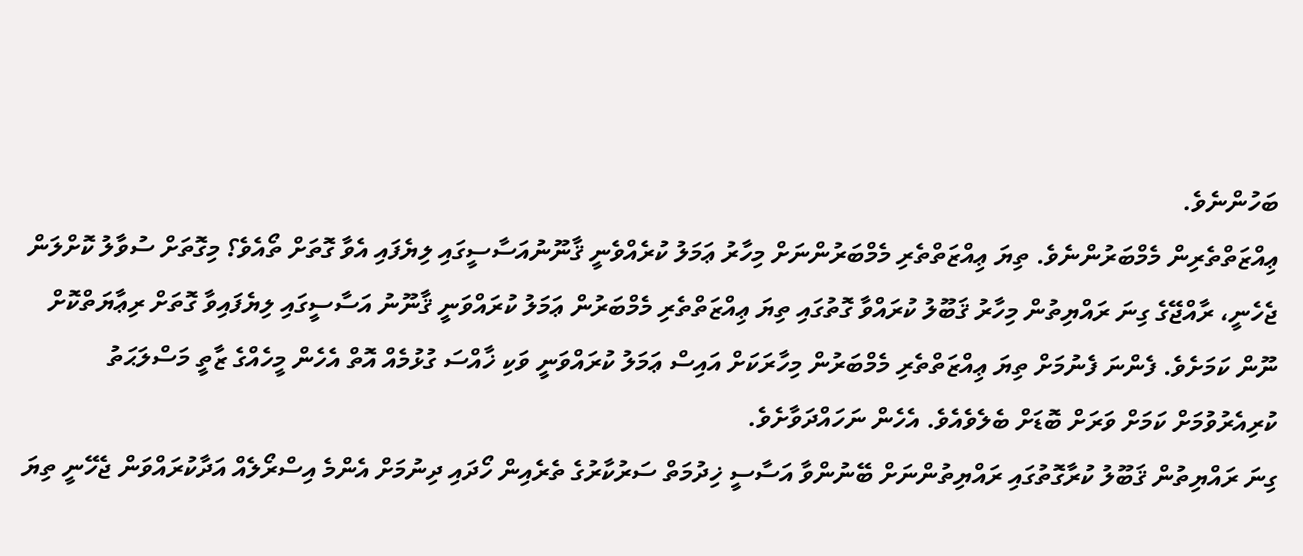ބަހުންނެވެ.
ޢިއްޒަތްތެރިން މެމްބަރުންނެވެ. ތިޔަ ޢިއްޒަތްތެރި މެމްބަރުންނަށް މިހާރު ޢަމަލު ކުރެއްވެނީ ޤާނޫނުއަސާސީގައި ލިޔެފައި އެވާ ގޮތަށް ތޯއެވެ؟ މިގޮތަށް ސުވާލު ކޮށްލަން ޖެހެނީ، ރާއްޖޭގެ ގިނަ ރައްޔިތުން މިހާރު ޤަބޫލު ކުރައްވާ ގޮތުގައި ތިޔަ ޢިއްޒަތްތެރި މެމްބަރުން ޢަމަލު ކުރައްވަނީ ޤާނޫނު އަސާސީގައި ލިޔެފައިވާ ގޮތަށް ރިޢާޔަތްކޮށް ނޫން ކަމަށެވެ. ފެންނަ ފެނުމަށް ތިޔަ ޢިއްޒަތްތެރި މެމްބަރުން މިހާރަކަށް އައިސް ޢަމަލު ކުރައްވަނީ ވަކި ޚާއްސަ ގުޅުމެއް އޮތް އެހެން މީހެއްގެ ޒާތީ މަސްލަޙަތު ކުރިއެރުވުމަށް ކަމަށް ވަރަށް ބޮޑަށް ބެލެވެއެވެ. އެހެން ނަހައްދަވާށެވެ.
ގިނަ ރައްޔިތުން ޤަބޫލު ކުރާގޮތުގައި ރައްޔިތުންނަށް ބޭނުންވާ އަސާސީ ޚިދުމަތް ސަރުކާރުގެ ތެރެއިން ހޯދައި ދިނުމަށް އެންމެ އިސްރޯލެއް އަދާކުރައްވަން ޖެހޭނީ ތިޔަ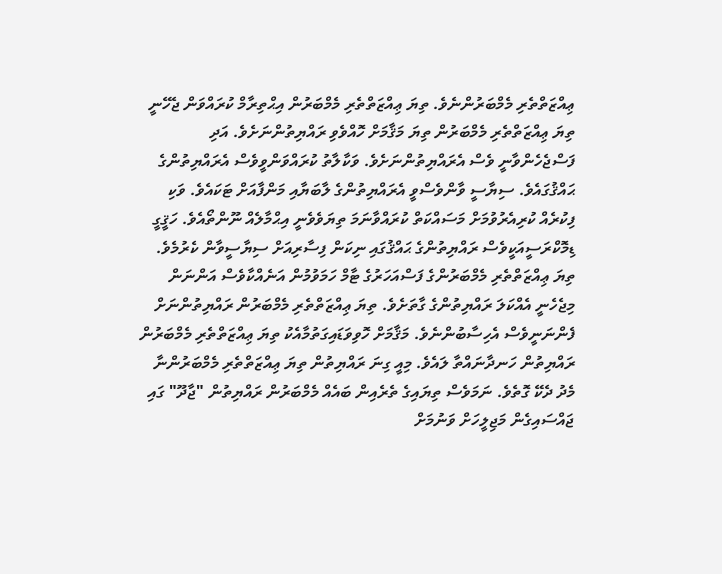ޢިއްޒަތްތެރި މެމްބަރުންނެވެ. ތިޔަ ޢިއްޒަތްތެރި މެމްބަރުން އިޙްތިރާމް ކުރައްވަން ޖެހޭނީ ތިޔަ ޢިއްޒަތްތެރި މެމްބަރުން ތިޔަ މަޤާމަށް ހޮއްވެވި ރައްޔިތުންނަށެވެ. އަދި ފަސްޖެހެންވާނީ ވެސް އެރައްޔިތުންނަށެވެ. ވަކާލާތު ކުރައްވަންވީވެސް އެރައްޔިތުންގެ ޙައްޤުގައެވެ. ސިޔާސީ ވާންވެސްވީ އެރައްޔިތުންގެ ލާބަޔާއި މަންފާއަށް ޓަކައެވެ. ވަކި ފިކުރެއް ކުރިއެރުވުމަށް މަސައްކަތް ކުރައްވާނަމަ ތިޔަވެވެނީ އިޙްމާލެއް ނޫންތޯއެވެ. ހަޤީގީ ޑިމޮކްރަސީއަކީވެސް ރައްޔިތުންގެ ޙައްޤުގައި ނިކަން ފިސާރިއަށް ސިޔާސީވާން ކެރުމެވެ.
ތިޔަ ޢިއްޒަތްތެރި މެމްބަރުންގެ ފަސްއަހަރުގެ ޓާމް ހަމަވުމުން އަނެއްކާވެސް އަންނަން މިޖެހެނީ އެއްކަލަ ރައްޔިތުންގެ ގާތަށެވެ. ތިޔަ ޢިއްޒަތްތެރި މެމްބަރުން ރައްޔިތުންނަށް ފެންނަނީވެސް އެހިސާބުންނެވެ. މަޤާމަށް ހޮވިވަޑައިގަތުމާއެކު ތިޔަ ޢިއްޒަތްތެރި މެމްބަރުން ރައްޔިތުން ހަނދާނައްތާ ލައެވެ. މިއީ ގިނަ ރައްޔިތުން ތިޔަ ޢިއްޒަތްތެރި މެމްބަރުންނާ މެދު ދެކޭ ގޮތެވެ. ނަމަވެސް ތިޔައިގެ ތެރެއިން ބައެއް މެމްބަރުން ރައްޔިތުން "ޖާދޫ" ގައި ޖައްސައިގެން މަޖިލީހަށް ވަނުމަށް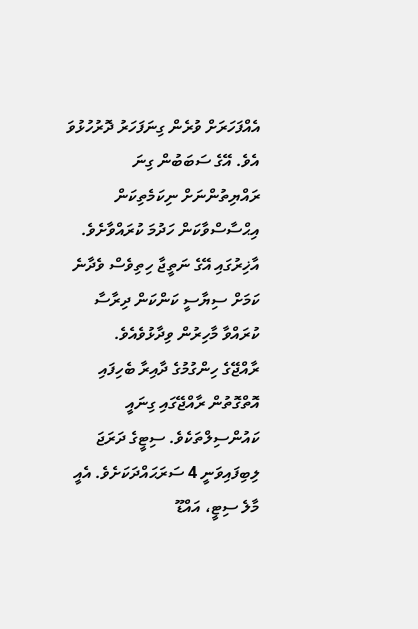އެއްފަހަރަށް ވުރެން ގިނަފަހަރު ދޮރުހުޅުވަ އެވެ. އޭގެ ސަބަބުން ގިނަ ރައްޔިތުންނަށް ނިކަމެތިކަން އިޙްސާސްވާކަން ހަދުމަ ކުރައްވާށެވެ. އާޚިރުގައި އޭގެ ނަތީޖާ ހިތިވެސް ވެދާނެ ކަމަށް ސިޔާސީ ކަންކަން ދިރާސާ ކުރައްވާ މާހިރުން ވިދާޅުވެއެވެ.
ރާއްޖޭގެ ހިންގުމުގެ ދާއިރާ ބެހިފައި އޮތްގޮތުން ރާއްޖޭގައި ގިނައީ ކައުންސިލްތަކެވެ. ސިޓީގެ ދަރަޖަ ލިބިފައިވަނީ 4 ސަރަޙައްދަކަށެވެ. އެއީ މާލެ ސިޓީ، އައްޑޫ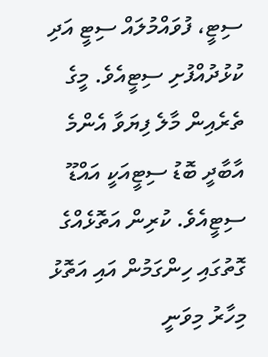ސިޓީ، ފުވައްމުލައް ސިޓީ އަދި ކުޅުދުއްފުށި ސިޓީއެވެ. މީގެ ތެރެއިން މާލެ ފިޔަވާ އެންމެ އާބާދީ ބޮޑު ސިޓީއަކީ އައްޑޫ ސިޓީއެވެ. ކުރިން އަތޮޅެއްގެ ގޮތުގައި ހިންގަމުން އައި އަތޮޅު މިހާރު މިވަނީ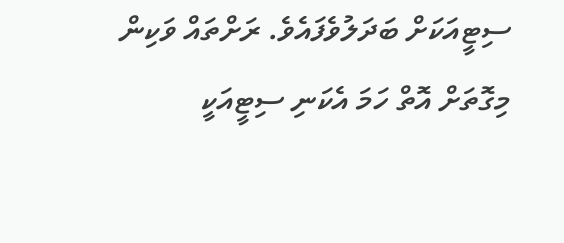ސިޓީއަކަށް ބަދަލުވެފައެވެ. ރަށްތައް ވަކިން މިގޮތަށް އޮތް ހަމަ އެކަނި ސިޓީއަކީ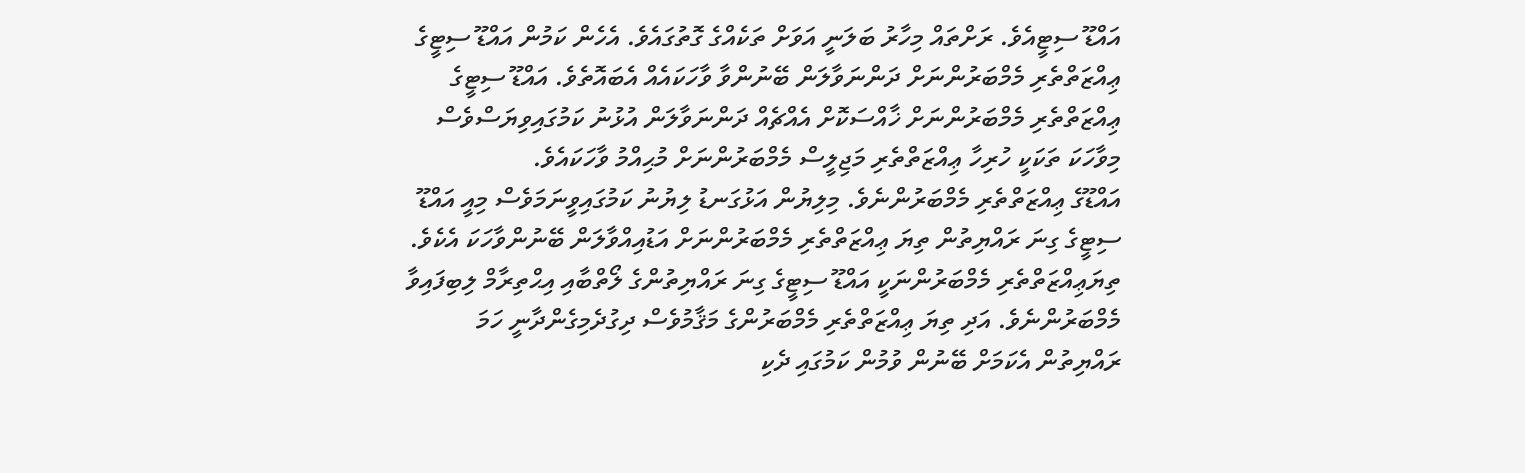އައްޑޫ ސިޓީއެވެ. ރަށްތައް މިހާރު ބަލަނީ އަވަށް ތަކެއްގެ ގޮތުގައެވެ. އެހެން ކަމުން އައްޑޫ ސިޓީގެ ޢިއްޒަތްތެރި މެމްބަރުންނަށް ދަންނަވާލަން ބޭނުންވާ ވާހަކައެއް އެބައޮތެވެ. އައްޑޫ ސިޓީގެ ޢިއްޒަތްތެރި މެމްބަރުންނަށް ޚާއްސަކޮށް އެއްޗެއް ދަންނަވާލަން އުޅުނު ކަމުގައިވިޔަސްވެސް މިވާހަކަ ތަކަކީ ހުރިހާ ޢިއްޒަތްތެރި މަޖިލީސް މެމްބަރުންނަށް މުޙިއްމު ވާހަކައެވެ.
އައްޑޫގެ ޢިއްޒަތްތެރި މެމްބަރުންނެވެ. މިލިޔުން އަޅުގަނޑު ލިޔުނު ކަމުގައިވީނަމަވެސް މިއީ އައްޑޫ ސިޓީގެ ގިނަ ރައްޔިތުން ތިޔަ ޢިއްޒަތްތެރި މެމްބަރުންނަށް އަޑުއިއްވާލަން ބޭނުންވާހަކަ އެކެވެ. ތިޔަޢިއްޒަތްތެރި މެމްބަރުންނަކީ އައްޑޫ ސިޓީގެ ގިނަ ރައްޔިތުންގެ ލޯތްބާއި އިޙްތިރާމް ލިބިފައިވާ މެމްބަރުންނެވެ. އަދި ތިޔަ ޢިއްޒަތްތެރި މެމްބަރުންގެ މަޤާމުވެސް ދިގުދެމިގެންދާނީ ހަމަ ރައްޔިތުން އެކަމަށް ބޭނުން ވުމުން ކަމުގައި ދެކި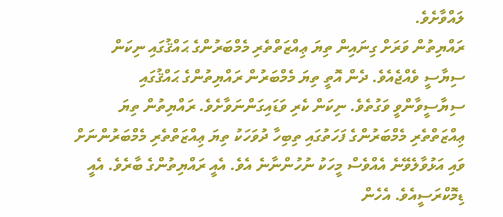ލައްވާށެވެ.
ރައްޔިތުން ވަރަށް ގިނައިން ތިޔަ ޢިއްޒަތްތެރި މެމްބަރުންގެ ޙައްޤުގައި ނިކަން ސިޔާސީ ވެއްޖެއެވެ. ދެން އޮތީ ތިޔަ މެމްބަރުން ރައްޔިތުންގެ ޙައްޤުގައި ސިޔާސީވާންވީ ވަގުތެވެ. ނިކަން ކެރި ވަޑައިގަންނަވާށެވެ. ރައްޔިތުން ތިޔަ ޢިއްޒަތްތެރި މެމްބަރުންގެ ފަހަތުގައި ތިބިހާ ދުވަހަކު ތިޔަ ޢިއްޒަތްތެރި މެމްބަރުންނަށް ވައި އަޅުވާލެވޭނެ އެއްވެސް މީހަކު ނުހުންނާނެ އެވެ. އެއީ ރައްޔިތުންގެ ބާރެވެ. އެއީ ޑިމޮކްރަސީއެވެ. އެހެން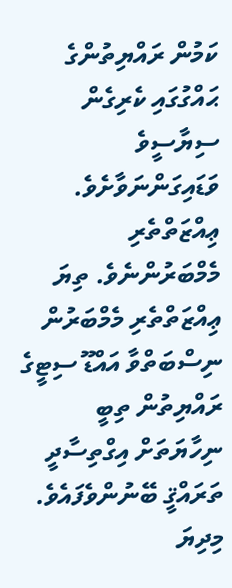ކަމުން ރައްޔިތުންގެ ޙައްގުގައި ކެރިގެން ސިޔާސީވެ ވަޑައިގަންނަވާށެވެ.
ޢިއްޒަތްތެރި މެމްބަރުންނެވެ. ތިޔަ ޢިއްޒަތްތެރި މެމްބަރުން ނިސްބަތްވާ އައްޑޫ ސިޓީގެ ރައްޔިތުން ތިބީ ނިހާޔަތަށް އިގްތިސާދީ ތަރައްޤީ ބޭނުންވެފައެވެ. މިދިޔަ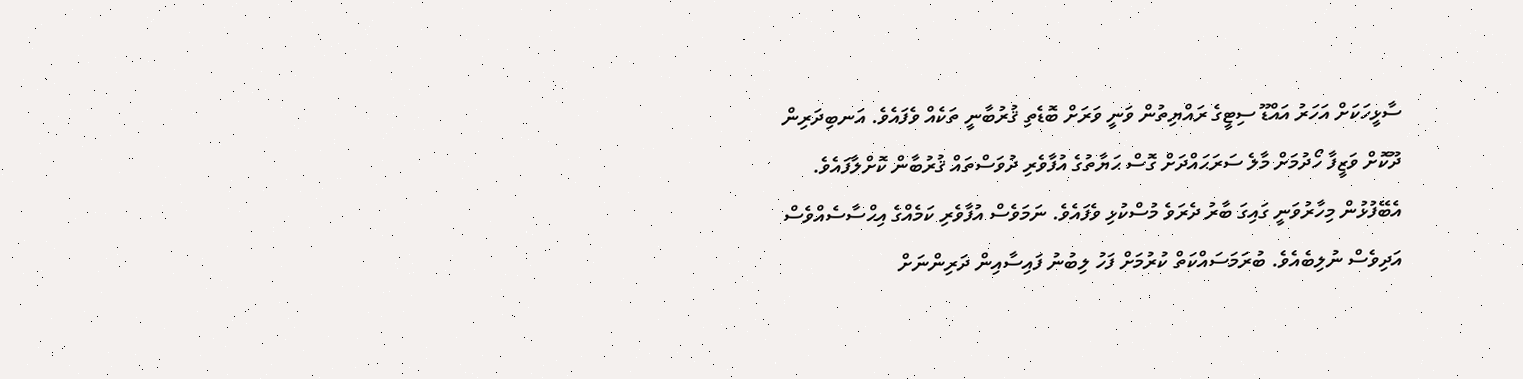ސާޅީހަކަށް އަހަރު އައްޑޫ ސިޓީގެ ރައްޔިތުން ވަނީ ވަރަށް ބޮޑެތި ޤުރުބާނީ ތަކެއް ވެފައެވެ. އަނބިދަރިން ދޫކޮށް ވަޒީފާ ހޯދުމަށް މާލެ ސަރަޙައްދަށް ގޮސް ޙަޔާތުގެ އުފާވެރި ދުވަސްތައް ޤުރުބާން ކޮށްލާފައެވެ. އެބޭފުޅުން މިހާރުވަނީ ގައިގަ ބާރު ދެރަވެ މުސްކުޅި ވެފައެވެ. ނަމަވެސް އުފާވެރި ކަމެއްގެ އިޙްސާސެއްވެސް އަދިވެސް ނުލިބެއެވެ. ބުރަމަސައްކަތް ކުރުމަށް ފަހު ލިބުނު ފައިސާއިން ދަރިންނަށް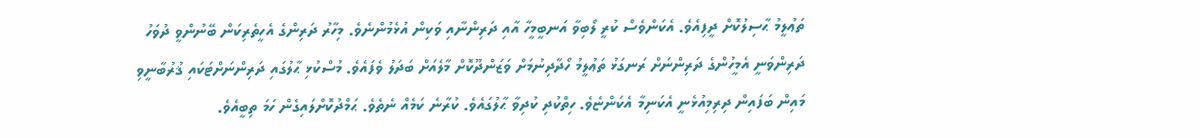ތަޢުލީމު ޙާސިލުކޮށް ދީފިއެވެ. އެކަންވެސް ކުރީ ލޯބިވާ އަނބީމީހާ އާއި ދަރިންނާއި ވަކިން އުޅެމުންނެވެ. މިހާރު ދަރިންގެ އެހީތެރިކަން ބޭނުންވީ ދުވަހު ދަރިންވަނީ އެމީހުންގެ ދަރިންނަށް ރަނގަޅު ތަޢުލީމު ހޯދާދިނުމަށް ވަޒަންދޫކޮށް މާލެއަށް ބަދަލު ވެފައެވެ. މުސްކުޅި ޙާލުގައި ދަރިންނަށްޓަކައި ޤުރުބާނީވި މައިން ބަފައިން ދިރިމިއުޅެނީ އެކަނިމާ އެކަންޏެވެ. ހިތްކުދި ކުދިވާ ޙާލުގައެވެ. ކުރާނެ ކަމެއް ނެތެވެ. ޙަމްދުކޮށްލައިގެން ހަމަ ތިބީއެވެ.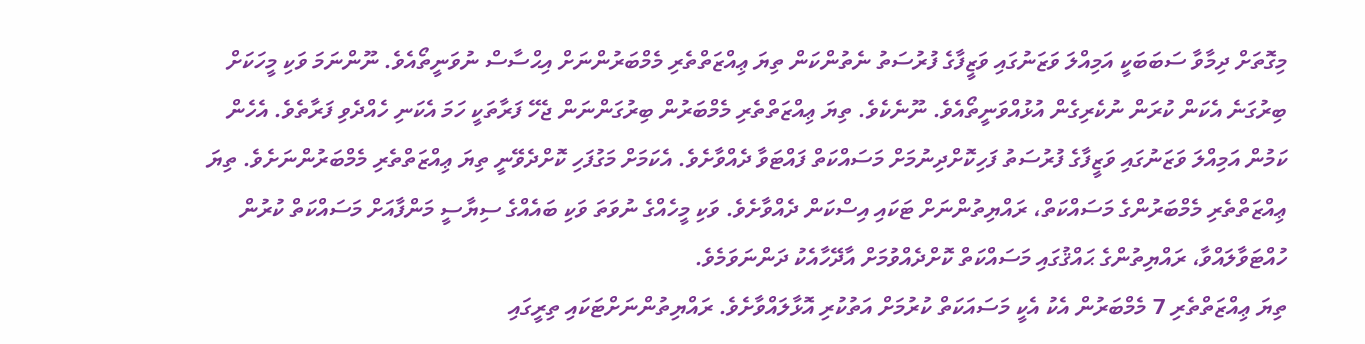މިގޮތަށް ދިމާވާ ސަބަބަކީ އަމިއްލަ ވަޒަނުގައި ވަޒީފާގެ ފުރުސަތު ނެތުންކަން ތިޔަ ޢިއްޒަތްތެރި މެމްބަރުންނަށް އިޙްސާސް ނުވަނީތޯއެވެ. ނޫންނަމަ ވަކި މީހަކަށް ބިރުގަނެ އެކަން ކުރަން ނުކެރިގެން އުޅުއްވަނީތޯއެވެ. ނޫނެކެވެ. ތިޔަ ޢިއްޒަތްތެރި މެމްބަރުން ބިރުގަންނަން ޖެހޭ ފަރާތަކީ ހަމަ އެކަނި ހެއްދެވި ފަރާތެވެ. އެހެން ކަމުން އަމިއްލަ ވަޒަނުގައި ވަޒީފާގެ ފުރުސަތު ފަހިކޮށްދިނުމަށް މަސައްކަތް ފައްޓަވާ ދެއްވާށެވެ. އެކަމަށް މަގުފަހި ކޮށްދެވޭނީ ތިޔަ ޢިއްޒަތްތެރި މެމްބަރުންނަށެވެ. ތިޔަ ޢިއްޒަތްތެރި މެމްބަރުންގެ މަސައްކަތް، ރައްޔިތުންނަށް ޓަކައި އިސްކަން ދެއްވާށެވެ. ވަކި މީހެއްގެ ނުވަތަ ވަކި ބައެއްގެ ސިޔާސީ މަންފާއަށް މަސައްކަތް ކުރުން ހުއްޓަވާލައްވާ، ރައްޔިތުންގެ ޙައްޤުގައި މަސައްކަތް ކޮށްދެއްވުމަށް އާދޭހާއެކު ދަންނަވަމެވެ.
ތިޔަ ޢިއްޒަތްތެރި 7 މެމްބަރުން އެކު އެކީ މަސައަކަތް ކުރުމަށް އަތުކުރި އޮޅާލައްވާށެވެ. ރައްޔިތުންނަށްޓަކައި ތިރީގައި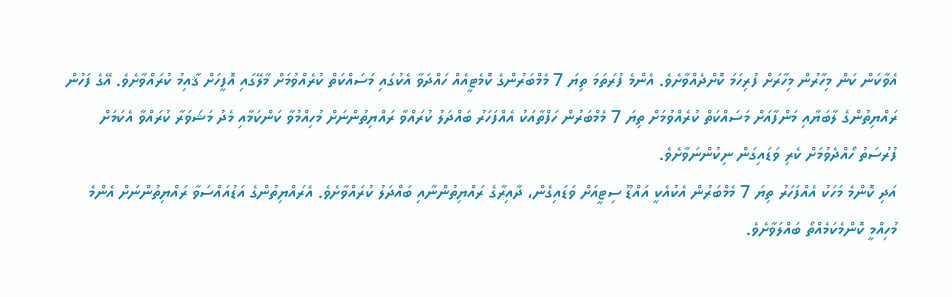އެވާކަން ކަން މިހާރުން މިހާރަށް ފުރިހަމަ ކޮށްދެއްވާށެވެ. އެންމެ ފުރަތަމަ ތިޔަ 7 މެމްބަރުންގެ ކޮމެޓީއެއް ހައްދަވާ އެކުގައި މަސައްކަތް ކުރެއްވުމަށް މާލޭގައި އޮފީހަށް ޤާއިމު ކުރައްވާށެވެ. އޭގެ ފަހުން ރައްޔިތުންގެ ލާބަޔާއި މަންފާއަށް މަސައްކަތް ކުރެއްވުމަށް ތިޔަ 7 މެމްބަރުން ހަފްތާއަކު އެއްފަހަރު ބައްދަލު ކުރައްވާ ރައްޔިތުންނަށް މުހިއްމުވާ ކަންކަމާއި މެދު މަޝަވަރާ ކުރައްވާ އެކަމަށް ފުރުސަތު ހޯއްދެވުމަށް ކެރި ވަޑައިގަން ނިކުންނަވާށެވެ.
އަދި ކޮންމެ މަހަކު އެއްފަހަރު ތިޔަ 7 މެމްބަރުން އެކުއެކީ އައްޑޫ ސިޓީއަށް ވަޑައިގެން، ދާއިރާގެ ރައްޔިތުންނާއި ބައްދަލު ކުރައްވާށެވެ. އެރައްޔިތުންގެ އަޑުއައްސަވާ ރައްޔިތުންނަށް އެންމެ މުހިއްމީ ކޮންމެކަމެއްތޯ ބައްލަވާށެވެ.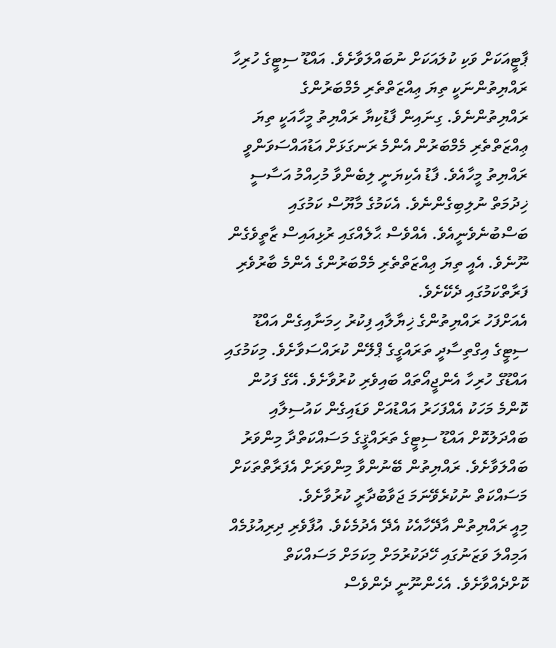ޕާޓީއަކަށް ވަކި ކުލައަކަށް ނުބައްލަވާށެވެ. އައްޑޫ ސިޓީގެ ހުރިހާ ރައްޔިތުންނަކީ ތިޔަ ޢިއްޒަތްތެރި މެމްބަރުންގެ ރައްޔިތުންނެވެ. ގިނައިން ފާޑުކިޔާ ރައްޔިތު މީހާއަކީ ތިޔަ ޢިއްޒަތްތެރި މެމްބަރުން އެންމެ ރަނގަޅަށް އަޑުއައްސަވަންވީ ރައްޔިތު މީހާއެވެ. ފާޑު އެކިޔަނީ ލިބެންވާ މުހިއްމު އަސާސީ ޚިދުމަތް ނުލިބިގެންނެވެ. އެކަމުގެ މާޔޫސް ކަމުގައި ބަސްބުނެވެނީއެވެ. އެއްވެސް ޙާލެއްގައި ރުޅިއައިސް ޒާތީވެގެން ނޫނެވެ. އެއީ ތިޔަ ޢިއްޒަތްތެރި މެމްބަރުންގެ އެންމެ ބާރުވެރި ފަރާތްކަމުގައި ދެކޭށެވެ.
އެއަށްފަހު ރައްޔިތުންގެ ޚިޔާލާއި ފިކުރު ހިމަނާއިގެން އައްޑޫ ސިޓީގެ އިގްތިސާދީ ތަރައްގީގެ ޕްލޭން ކުރައްސަވާށެވެ. މިކަމުގައި އައްޑޫގެ ހުރިހާ އެންޖީއޯތައް ބައިވެރި ކުރުވާށެވެ. އޭގެ ފަހުން ކޮންމެ މަހަކު އެއްފަހަރު އައްޑުއަށް ވަޑައިގެން ކައުސިލާއި ބައްދަލުކޮށް އައްޑޫ ސިޓީގެ ތަރައްޤީގެ މަސައްކަތްދާ މިންވަރު ބައްލަވާށެވެ. ރައްޔިތުން ބޭނުންވާ މިންވަރަށް އެފަރާތްތަކަށް މަސައްކަތް ނުކުރެވޭނަމަ ޖަވާބުދާރީ ކުރުވާށެވެ.
މިއީ ރައްޔިތުން އާދޭހާއެކު އެދޭ އެދުމެކެވެ. އުފާވެރި ދިރިއުޅުމެއް އަމިއްލަ ވަޒަނުގައި ހޭދަކުރުމަށް މިކަމަށް މަސައްކަތް ކޮށްދެއްވާށެވެ. އެހެންނޫނީ ދެންވެސް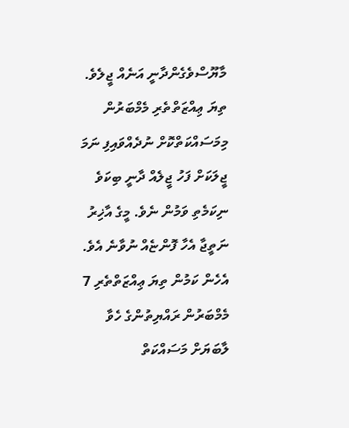މާޔޫސްވެގެންދާނީ އަނެއް ޖީލެވެ. ތިޔަ ޢިއްޒަތްތެރި މެމްބަރުން މިމަސައްކަތްކޮށް ނުދެއްވައިފި ނަމަ ޖީލަކަށް ފަހު ޖީލެއް ދާނީ ބިކަވެ ނިކަމެތި ވަމުން ނެވެ. މީގެ އާޚިރު ނަތީޖާ އެހާ ފޮންޏެއް ނުވާނެ އެވެ. އެހެން ކަމުން ތިޔަ ޢިއްޒަތްތެރި 7 މެމްބަރުން ރައްޔިތުންގެ ހެވާ ލާބަޔަށް މަސައްކަތް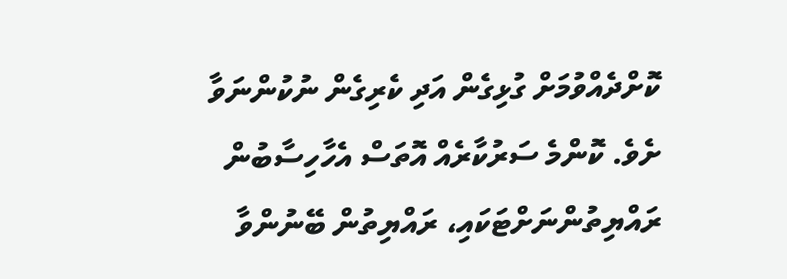ކޮށްދެއްވުމަށް ގުޅިގެން އަދި ކެރިގެން ނުކުންނަވާ ށެވެ. ކޮންމެ ސަރުކާރެއް އޮތަސް އެހާހިސާބުން ރައްޔިތުންނަށްޓަކައި، ރައްޔިތުން ބޭނުންވާ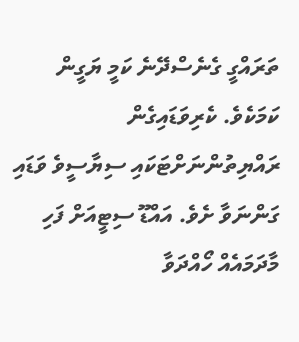ތަރައްގީ ގެނެސްދޭނެ ކަމީ ޔަގީން ކަމަކެވެ. ކެރިވަޑައިގެން ރައްޔިތުންނަށްޓަކައި ސިޔާސީވެ ވަޑައި ގަންނަވާ ށެވެ. އައްޑޫ ސިޓީއަށް ފަހި މާދަމައެއް ހޯއްދަވާ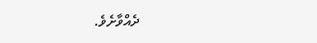ދެއްވާށެވެ.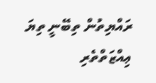ރައްޔިތުން ތިބޭނީ ތިޔަ ޢިއްޒަތްތެރި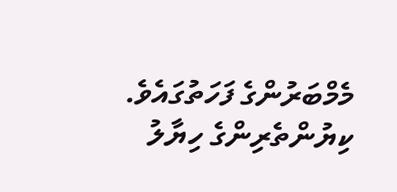މެމްބަރުންގެ ފަހަތުގައެވެ.
ކިޔުންތެރިންގެ ހިޔާލު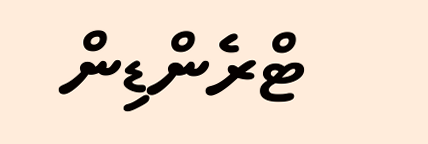ޓްރެންޑިން